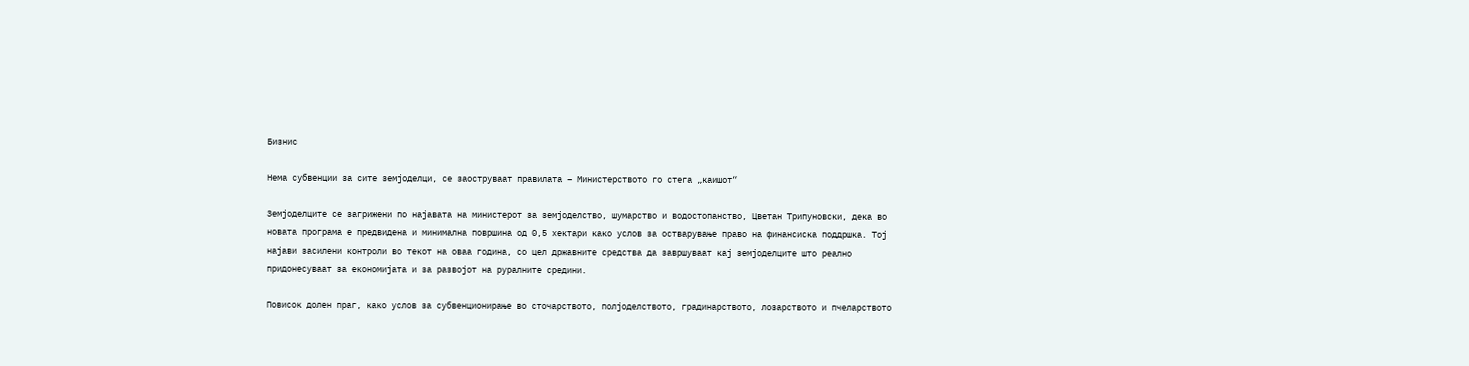Бизнис

Нема субвенции за сите земјоделци, се заоструваат правилата – Министерството го стега „каишот“

Земјоделците се загрижени по најавата на министерот за земјоделство, шумарство и водостопанство, Цветан Трипуновски, дека во новата програма е предвидена и минимална површина од 0,5 хектари како услов за остварување право на финансиска поддршка. Тој најави засилени контроли во текот на оваа година, со цел државните средства да завршуваат кај земјоделците што реално придонесуваат за економијата и за развојот на руралните средини.

Повисок долен праг, како услов за субвенционирање во сточарството, полјоделството, градинарството, лозарството и пчеларството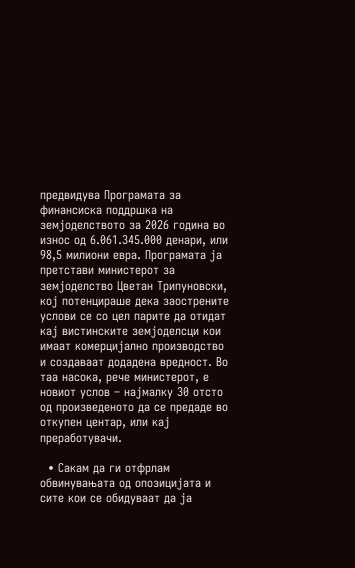предвидува Програмата за финансиска поддршка на земјоделството за 2026 година во износ од 6.061.345.000 денари, или 98,5 милиони евра. Програмата ја претстави министерот за земјоделство Цветан Трипуновски, кој потенцираше дека заострените услови се со цел парите да отидат кај вистинските земјоделсци кои имаат комерцијално производство и создаваат додадена вредност. Во таа насока, рече министерот, е новиот услов – најмалку 30 отсто од произведеното да се предаде во откупен центар, или кај преработувачи.

  • Сакам да ги отфрлам обвинувањата од опозицијата и сите кои се обидуваат да ја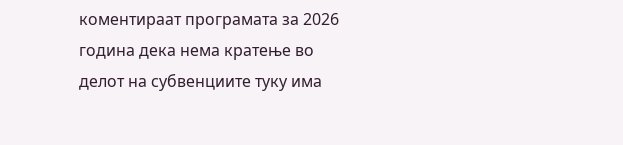коментираат програмата за 2026 година дека нема кратење во делот на субвенциите туку има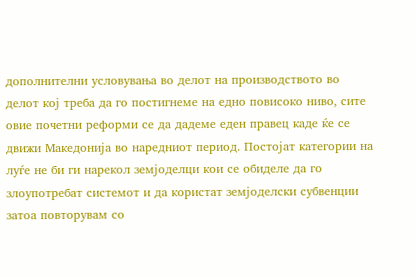дополнителни условувања во делот на производството во делот кој треба да го постигнеме на едно повисоко ниво, сите овие почетни реформи се да дадеме еден правец каде ќе се движи Македонија во наредниот период. Постојат категории на луѓе не би ги нарекол земјоделци кои се обиделе да го злоупотребат системот и да користат земјоделски субвенции затоа повторувам со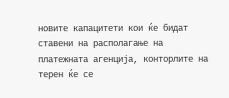новите капацитети кои ќе бидат ставени на располагање на платежната агенција, конторлите на терен ќе се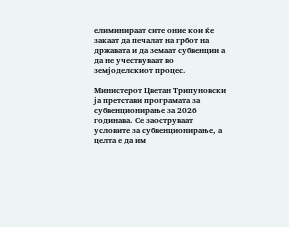елиминираат сите оние кои ќе закаат да печалат на грбот на државата и да земаат субвенции а да не учествуваат во земјоделскиот процес.

Министерот Цветан Трипуновски ја претстави програмата за субвенционирање за 2026 годинава. Се заоструваат условите за субвенционирање, а целта е да им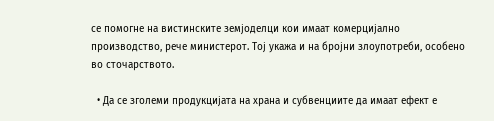се помогне на вистинските земјоделци кои имаат комерцијално производство, рече министерот. Тој укажа и на бројни злоупотреби, особено во сточарството.

  • Да се зголеми продукцијата на храна и субвенциите да имаат ефект е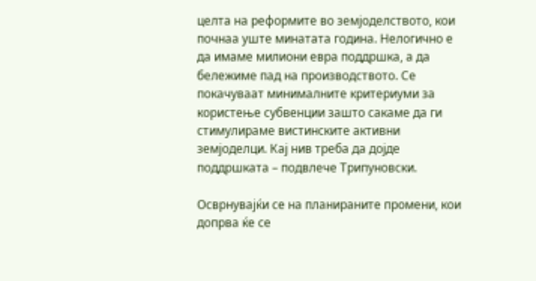целта на реформите во земјоделството, кои почнаа уште минатата година. Нелогично е да имаме милиони евра поддршка, а да бележиме пад на производството. Се покачуваат минималните критериуми за користење субвенции зашто сакаме да ги стимулираме вистинските активни земјоделци. Кај нив треба да дојде поддршката – подвлече Трипуновски.

Осврнувајќи се на планираните промени, кои допрва ќе се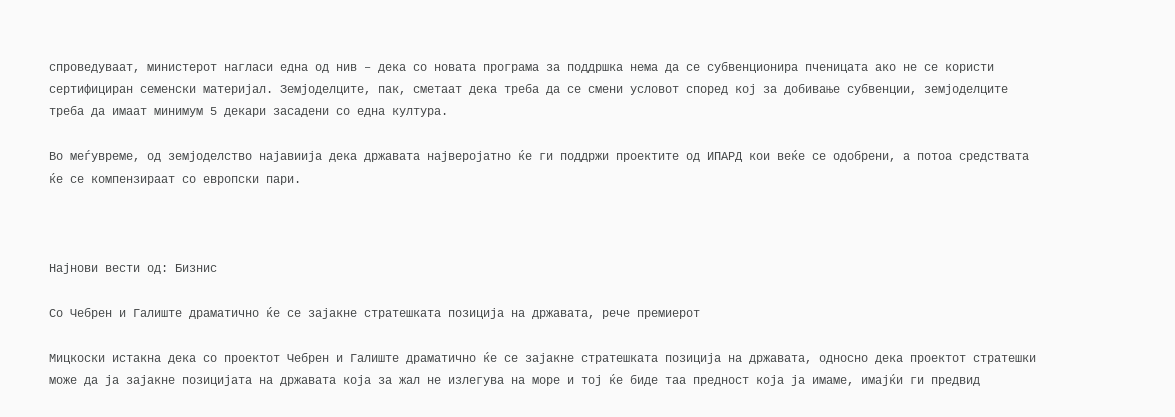спроведуваат, министерот нагласи една од нив – дека со новата програма за поддршка нема да се субвенционира пченицата ако не се користи сертифициран семенски материјал. Земјоделците, пак, сметаат дека треба да се смени условот според кој за добивање субвенции, земјоделците треба да имаат минимум 5 декари засадени со една култура.

Во меѓувреме, од земјоделство најавиија дека државата најверојатно ќе ги поддржи проектите од ИПАРД кои веќе се одобрени, а потоа средствата ќе се компензираат со европски пари.



Најнови вести од: Бизнис

Со Чебрен и Галиште драматично ќе се зајакне стратешката позиција на државата, рече премиерот

Мицкоски истакна дека со проектот Чебрен и Галиште драматично ќе се зајакне стратешката позиција на државата, односно дека проектот стратешки може да ја зајакне позицијата на државата која за жал не излегува на море и тој ќе биде таа предност која ја имаме, имајќи ги предвид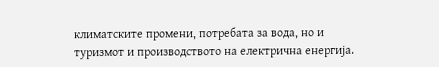климатските промени, потребата за вода, но и туризмот и производството на електрична енергија.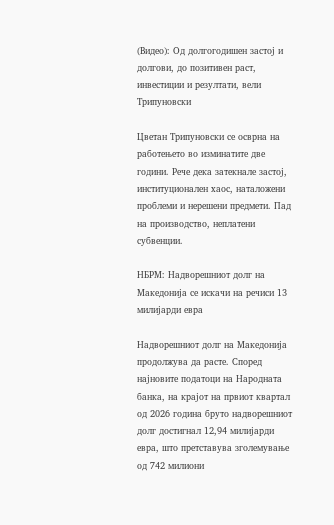(Видео): Од долгогодишен застој и долгови, до позитивен раст, инвестиции и резултати, вели Трипуновски

Цветан Трипуновски се осврна на работењето во изминатите две години. Рече дека затекнале застој, институционален хаос, наталожени проблеми и нерешени предмети. Пад на производство, неплатени субвенции.

НБРМ: Надворешниот долг на Македонија се искачи на речиси 13 милијарди евра

Надворешниот долг на Македонија продолжува да расте. Според најновите податоци на Народната банка, на крајот на првиот квартал од 2026 година бруто надворешниот долг достигнал 12,94 милијарди евра, што претставува зголемување од 742 милиони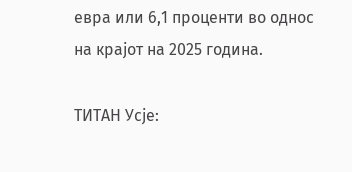евра или 6,1 проценти во однос на крајот на 2025 година.

ТИТАН Усје: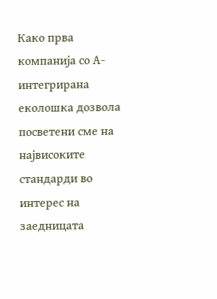Како прва компанија со А-интегрирана еколошка дозвола посветени сме на највисоките стандарди во интерес на заедницата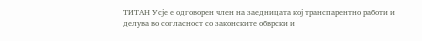ТИТАН Усје е одговорен член на заедницата кој транспарентно работи и делува во согласност со законските обврски и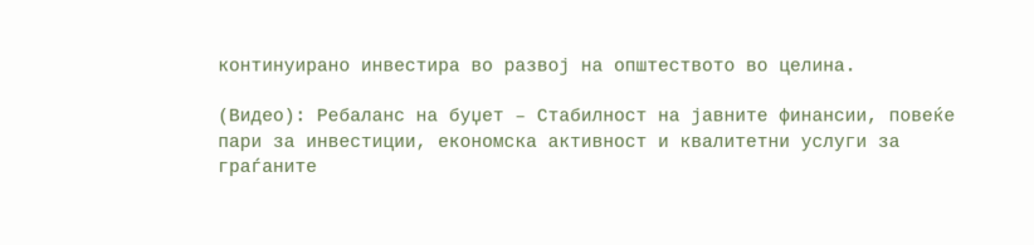континуирано инвестира во развој на општеството во целина.

(Видео): Ребаланс на буџет – Стабилност на јавните финансии, повеќе пари за инвестиции, економска активност и квалитетни услуги за граѓаните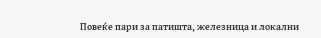Повеќе пари за патишта, железница и локални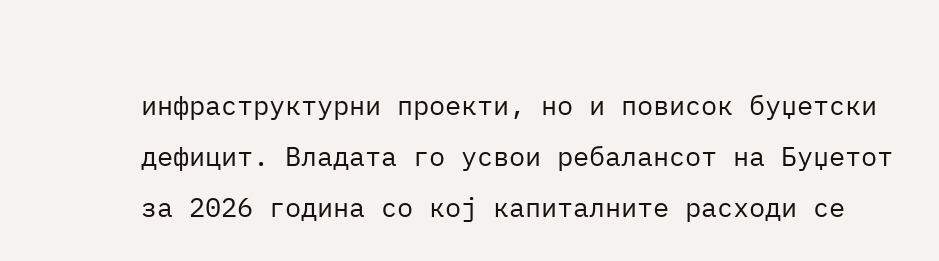инфраструктурни проекти, но и повисок буџетски дефицит. Владата го усвои ребалансот на Буџетот за 2026 година со кој капиталните расходи се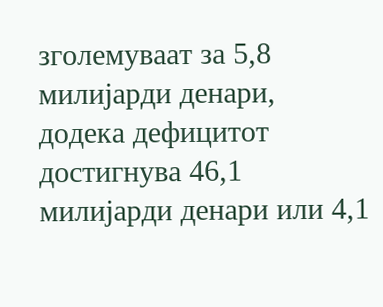зголемуваат за 5,8 милијарди денари, додека дефицитот достигнува 46,1 милијарди денари или 4,1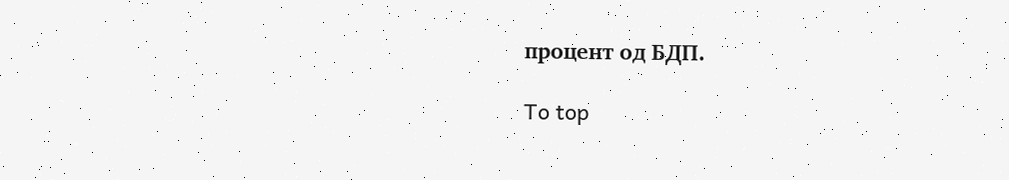процент од БДП.

To top